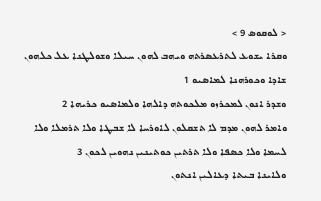< ܠܘܩܘܣ 9 >
ܘܩܪܐ ܝܫܘܥ ܠܬܪܥܤܪܬܗ ܘܝܗܒ ܠܗܘܢ ܚܝܠܐ ܘܫܘܠܛܢܐ ܥܠ ܟܠܗܘܢ ܫܐܕܐ ܘܟܘܪܗܢܐ ܠܡܐܤܝܘ 1
ܘܫܕܪ ܐܢܘܢ ܠܡܟܪܙܘ ܡܠܟܘܬܗ ܕܐܠܗܐ ܘܠܡܐܤܝܘ ܟܪܝܗܐ 2
ܘܐܡܪ ܠܗܘܢ ܡܕܡ ܠܐ ܬܫܩܠܘܢ ܠܐܘܪܚܐ ܠܐ ܫܒܛܐ ܘܠܐ ܬܪܡܠܐ ܘܠܐ ܠܚܡܐ ܘܠܐ ܟܤܦܐ ܘܠܐ ܬܪܬܝܢ ܟܘܬܝܢܝܢ ܢܗܘܝܢ ܠܟܘܢ 3
ܘܠܐܝܢܐ ܒܝܬܐ ܕܥܐܠܝܢ ܐܢܬܘܢ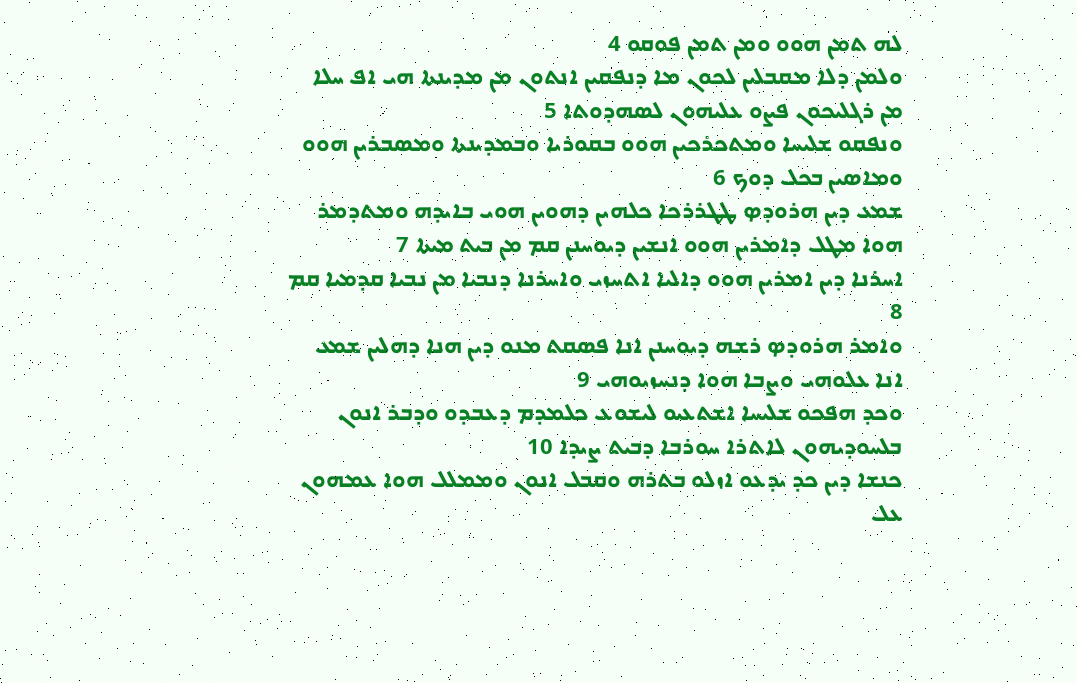ܠܗ ܬܡܢ ܗܘܘ ܘܡܢ ܬܡܢ ܦܘܩܘ 4
ܘܠܡܢ ܕܠܐ ܡܩܒܠܝܢ ܠܟܘܢ ܡܐ ܕܢܦܩܝܢ ܐܢܬܘܢ ܡܢ ܡܕܝܢܬܐ ܗܝ ܐܦ ܚܠܐ ܡܢ ܪܓܠܝܟܘܢ ܦܨܘ ܥܠܝܗܘܢ ܠܤܗܕܘܬܐ 5
ܘܢܦܩܘ ܫܠܝܚܐ ܘܡܬܟܪܟܝܢ ܗܘܘ ܒܩܘܪܝܐ ܘܒܡܕܝܢܬܐ ܘܡܤܒܪܝܢ ܗܘܘ ܘܡܐܤܝܢ ܒܟܠ ܕܘܟ 6
ܫܡܥ ܕܝܢ ܗܪܘܕܤ ܛܛܪܪܟܐ ܟܠܗܝܢ ܕܗܘܝܢ ܗܘܝ ܒܐܝܕܗ ܘܡܬܕܡܪ ܗܘܐ ܡܛܠ ܕܐܡܪܝܢ ܗܘܘ ܐܢܫܝܢ ܕܝܘܚܢܢ ܩܡ ܡܢ ܒܝܬ ܡܝܬܐ 7
ܐܚܪܢܐ ܕܝܢ ܐܡܪܝܢ ܗܘܘ ܕܐܠܝܐ ܐܬܚܙܝ ܘܐܚܪܢܐ ܕܢܒܝܐ ܡܢ ܢܒܝܐ ܩܕܡܝܐ ܩܡ 8
ܘܐܡܪ ܗܪܘܕܤ ܪܫܗ ܕܝܘܚܢܢ ܐܢܐ ܦܤܩܬ ܡܢܘ ܕܝܢ ܗܢܐ ܕܗܠܝܢ ܫܡܥ ܐܢܐ ܥܠܘܗܝ ܘܨܒܐ ܗܘܐ ܕܢܚܙܝܘܗܝ 9
ܘܟܕ ܗܦܟܘ ܫܠܝܚܐ ܐܫܬܥܝܘ ܠܝܫܘܥ ܟܠܡܕܡ ܕܥܒܕܘ ܘܕܒܪ ܐܢܘܢ ܒܠܚܘܕܝܗܘܢ ܠܐܬܪܐ ܚܘܪܒܐ ܕܒܝܬ ܨܝܕܐ 10
ܟܢܫܐ ܕܝܢ ܟܕ ܝܕܥܘ ܐܙܠܘ ܒܬܪܗ ܘܩܒܠ ܐܢܘܢ ܘܡܡܠܠ ܗܘܐ ܥܡܗܘܢ ܥܠ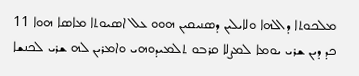ܡܠܟܘܬܐ ܕܐܠܗܐ ܘܠܐܝܠܝܢ ܕܤܢܝܩܝܢ ܗܘܘ ܥܠ ܐܤܝܘܬܐ ܡܐܤܐ ܗܘܐ 11
ܟܕ ܕܝܢ ܫܪܝ ܝܘܡܐ ܠܡܨܠܐ ܩܪܒܘ ܬܠܡܝܕܘܗܝ ܘܐܡܪܝܢ ܠܗ ܫܪܝ ܠܟܢܫܐ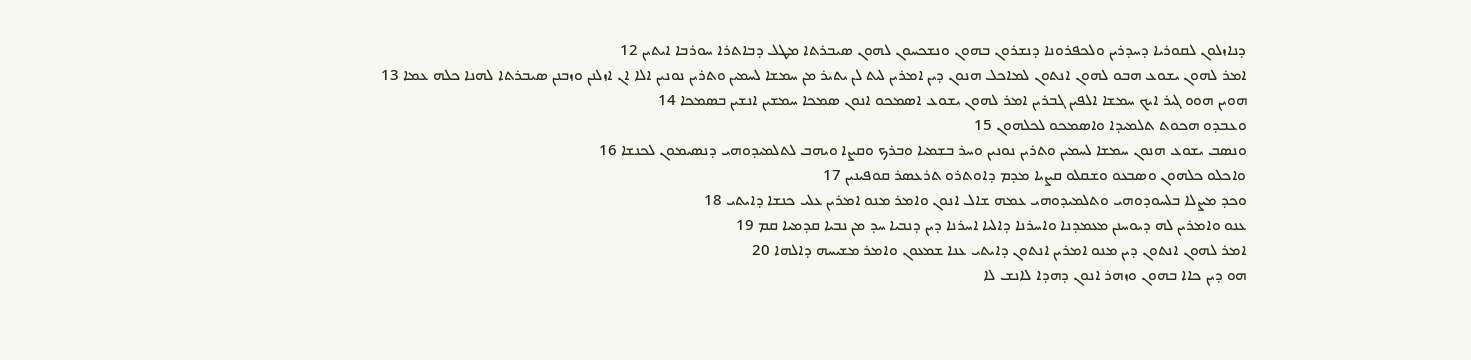ܕܢܐܙܠܘܢ ܠܩܘܪܝܐ ܕܚܕܪܝܢ ܘܠܟܦܪܘܢܐ ܕܢܫܪܘܢ ܒܗܘܢ ܘܢܫܟܚܘܢ ܠܗܘܢ ܤܝܒܪܬܐ ܡܛܠ ܕܒܐܬܪܐ ܚܘܪܒܐ ܐܝܬܝܢ 12
ܐܡܪ ܠܗܘܢ ܝܫܘܥ ܗܒܘ ܠܗܘܢ ܐܢܬܘܢ ܠܡܐܟܠ ܗܢܘܢ ܕܝܢ ܐܡܪܝܢ ܠܝܬ ܠܢ ܝܬܝܪ ܡܢ ܚܡܫܐ ܠܚܡܝܢ ܘܬܪܝܢ ܢܘܢܝܢ ܐܠܐ ܐܢ ܐܙܠܢܢ ܘܙܒܢܢ ܤܝܒܪܬܐ ܠܗܢܐ ܟܠܗ ܥܡܐ 13
ܗܘܝܢ ܗܘܘ ܓܝܪ ܐܝܟ ܚܡܫܐ ܐܠܦܝܢ ܓܒܪܝܢ ܐܡܪ ܠܗܘܢ ܝܫܘܥ ܐܤܡܟܘ ܐܢܘܢ ܤܡܟܐ ܚܡܫܝܢ ܐܢܫܝܢ ܒܤܡܟܐ 14
ܘܥܒܕܘ ܗܟܘܬ ܬܠܡܝܕܐ ܘܐܤܡܟܘ ܠܟܠܗܘܢ 15
ܘܢܤܒ ܝܫܘܥ ܗܢܘܢ ܚܡܫܐ ܠܚܡܝܢ ܘܬܪܝܢ ܢܘܢܝܢ ܘܚܪ ܒܫܡܝܐ ܘܒܪܟ ܘܩܨܐ ܘܝܗܒ ܠܬܠܡܝܕܘܗܝ ܕܢܤܝܡܘܢ ܠܟܢܫܐ 16
ܘܐܟܠܘ ܟܠܗܘܢ ܘܤܒܥܘ ܘܫܩܠܘ ܩܨܝܐ ܡܕܡ ܕܐܘܬܪܘ ܬܪܥܤܪ ܩܘܦܝܢܝܢ 17
ܘܟܕ ܡܨܠܐ ܒܠܚܘܕܘܗܝ ܘܬܠܡܝܕܘܗܝ ܥܡܗ ܫܐܠ ܐܢܘܢ ܘܐܡܪ ܡܢܘ ܐܡܪܝܢ ܥܠܝ ܟܢܫܐ ܕܐܝܬܝ 18
ܥܢܘ ܘܐܡܪܝܢ ܠܗ ܕܝܘܚܢܢ ܡܥܡܕܢܐ ܘܐܚܪܢܐ ܕܐܠܝܐ ܐܚܪܢܐ ܕܝܢ ܕܢܒܝܐ ܚܕ ܡܢ ܢܒܝܐ ܩܕܡܝܐ ܩܡ 19
ܐܡܪ ܠܗܘܢ ܐܢܬܘܢ ܕܝܢ ܡܢܘ ܐܡܪܝܢ ܐܢܬܘܢ ܕܐܝܬܝ ܥܢܐ ܫܡܥܘܢ ܘܐܡܪ ܡܫܝܚܗ ܕܐܠܗܐ 20
ܗܘ ܕܝܢ ܟܐܐ ܒܗܘܢ ܘܙܗܪ ܐܢܘܢ ܕܗܕܐ ܠܐܢܫ ܠܐ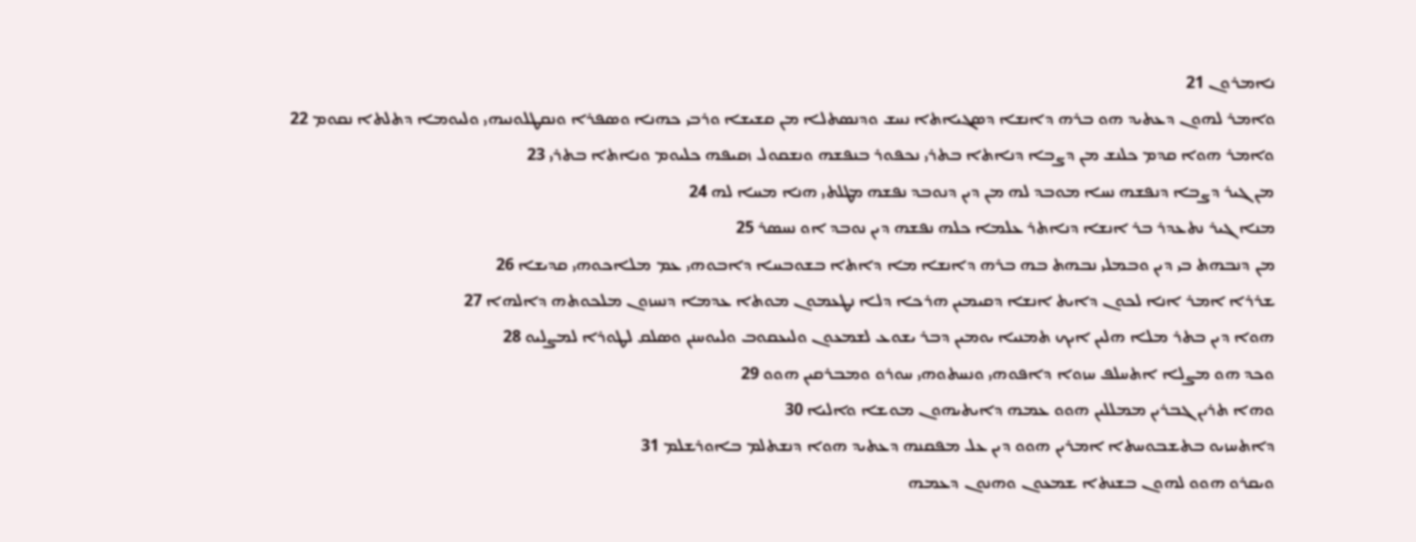ܢܐܡܪܘܢ 21
ܘܐܡܪ ܠܗܘܢ ܕܥܬܝܕ ܗܘ ܒܪܗ ܕܐܢܫܐ ܕܤܓܝܐܬܐ ܢܚܫ ܘܕܢܤܬܠܐ ܡܢ ܩܫܝܫܐ ܘܪܒܝ ܟܗܢܐ ܘܤܦܪܐ ܘܢܩܛܠܘܢܝܗܝ ܘܠܝܘܡܐ ܕܬܠܬܐ ܢܩܘܡ 22
ܘܐܡܪ ܗܘܐ ܩܕܡ ܟܠܢܫ ܡܢ ܕܨܒܐ ܕܢܐܬܐ ܒܬܪܝ ܢܟܦܘܪ ܒܢܦܫܗ ܘܢܫܩܘܠ ܙܩܝܦܗ ܟܠܝܘܡ ܘܢܐܬܐ ܒܬܪܝ 23
ܡܢ ܓܝܪ ܕܨܒܐ ܕܢܦܫܗ ܢܚܐ ܡܘܒܕ ܠܗ ܡܢ ܕܝܢ ܕܢܘܒܕ ܢܦܫܗ ܡܛܠܬܝ ܗܢܐ ܡܚܐ ܠܗ 24
ܡܢܐ ܓܝܪ ܢܬܥܕܪ ܒܪ ܐܢܫܐ ܕܢܐܬܪ ܥܠܡܐ ܟܠܗ ܢܦܫܗ ܕܝܢ ܢܘܒܕ ܐܘ ܢܚܤܪ 25
ܡܢ ܕܢܒܗܬ ܒܝ ܕܝܢ ܘܒܡܠܝ ܢܒܗܬ ܒܗ ܒܪܗ ܕܐܢܫܐ ܡܐ ܕܐܬܐ ܒܫܘܒܚܐ ܕܐܒܘܗܝ ܥܡ ܡܠܐܟܘܗܝ ܩܕܝܫܐ 26
ܫܪܪܐ ܐܡܪ ܐܢܐ ܠܟܘܢ ܕܐܝܬ ܐܢܫܐ ܕܩܝܡܝܢ ܗܪܟܐ ܕܠܐ ܢܛܥܡܘܢ ܡܘܬܐ ܥܕܡܐ ܕܢܚܙܘܢ ܡܠܟܘܬܗ ܕܐܠܗܐ 27
ܗܘܐ ܕܝܢ ܒܬܪ ܡܠܐ ܗܠܝܢ ܐܝܟ ܬܡܢܝܐ ܝܘܡܝܢ ܕܒܪ ܝܫܘܥ ܠܫܡܥܘܢ ܘܠܝܥܩܘܒ ܘܠܝܘܚܢܢ ܘܤܠܩ ܠܛܘܪܐ ܠܡܨܠܝܘ 28
ܘܟܕ ܗܘ ܡܨܠܐ ܐܬܚܠܦ ܚܙܘܐ ܕܐܦܘܗܝ ܘܢܚܬܘܗܝ ܚܘܪܘ ܘܡܒܪܩܝܢ ܗܘܘ 29
ܘܗܐ ܬܪܝܢ ܓܒܪܝܢ ܡܡܠܠܝܢ ܗܘܘ ܥܡܗ ܕܐܝܬܝܗܘܢ ܡܘܫܐ ܘܐܠܝܐ 30
ܕܐܬܚܙܝܘ ܒܬܫܒܘܚܬܐ ܐܡܪܝܢ ܗܘܘ ܕܝܢ ܥܠ ܡܦܩܢܗ ܕܥܬܝܕ ܗܘܐ ܕܢܫܬܠܡ ܒܐܘܪܫܠܡ 31
ܘܝܩܪܘ ܗܘܘ ܠܗܘܢ ܒܫܢܬܐ ܫܡܥܘܢ ܘܗܢܘܢ ܕܥܡܗ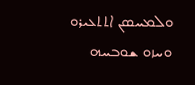ܘܠܡܚܤܢ ܐܬܬܥܝܪܘ ܘܚܙܘ ܫܘܒܚܗ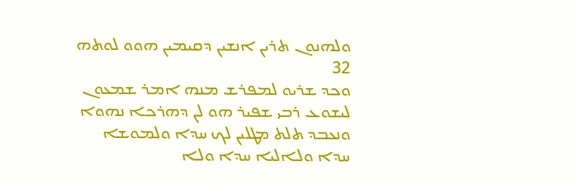ܘܠܗܢܘܢ ܬܪܝܢ ܐܢܫܝܢ ܕܩܝܡܝܢ ܗܘܘ ܠܘܬܗ 32
ܘܟܕ ܫܪܝܘ ܠܡܦܪܫ ܡܢܗ ܐܡܪ ܫܡܥܘܢ ܠܝܫܘܥ ܪܒܝ ܫܦܝܪ ܗܘ ܠܢ ܕܗܪܟܐ ܢܗܘܐ ܘܢܥܒܕ ܬܠܬ ܡܛܠܝܢ ܠܟ ܚܕܐ ܘܠܡܘܫܐ ܚܕܐ ܘܠܐܠܝܐ ܚܕܐ ܘܠܐ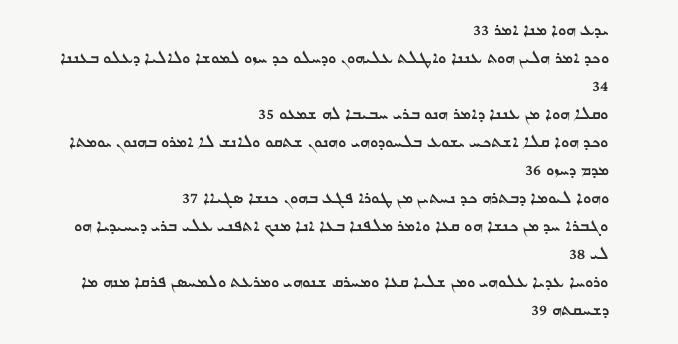ܝܕܥ ܗܘܐ ܡܢܐ ܐܡܪ 33
ܘܟܕ ܐܡܪ ܗܠܝܢ ܗܘܬ ܥܢܢܐ ܘܐܛܠܬ ܥܠܝܗܘܢ ܘܕܚܠܘ ܟܕ ܚܙܘ ܠܡܘܫܐ ܘܠܐܠܝܐ ܕܥܠܘ ܒܥܢܢܐ 34
ܘܩܠܐ ܗܘܐ ܡܢ ܥܢܢܐ ܕܐܡܪ ܗܢܘ ܒܪܝ ܚܒܝܒܐ ܠܗ ܫܡܥܘ 35
ܘܟܕ ܗܘܐ ܩܠܐ ܐܫܬܟܚ ܝܫܘܥ ܒܠܚܘܕܘܗܝ ܘܗܢܘܢ ܫܬܩܘ ܘܠܐܢܫ ܠܐ ܐܡܪܘ ܒܗܢܘܢ ܝܘܡܬܐ ܡܕܡ ܕܚܙܘ 36
ܘܗܘܐ ܠܝܘܡܐ ܕܒܬܪܗ ܟܕ ܢܚܬܝܢ ܡܢ ܛܘܪܐ ܦܓܥ ܒܗܘܢ ܟܢܫܐ ܤܓܝܐܐ 37
ܘܓܒܪܐ ܚܕ ܡܢ ܟܢܫܐ ܗܘ ܩܥܐ ܘܐܡܪ ܡܠܦܢܐ ܒܥܐ ܐܢܐ ܡܢܟ ܐܬܦܢܝ ܥܠܝ ܒܪܝ ܕܝܚܝܕܝܐ ܗܘ ܠܝ 38
ܘܪܘܚܐ ܥܕܝܐ ܥܠܘܗܝ ܘܡܢ ܫܠܝܐ ܩܥܐ ܘܡܚܪܩ ܫܢܘܗܝ ܘܡܪܥܬ ܘܠܡܚܤܢ ܦܪܩܐ ܡܢܗ ܡܐ ܕܫܚܩܬܗ 39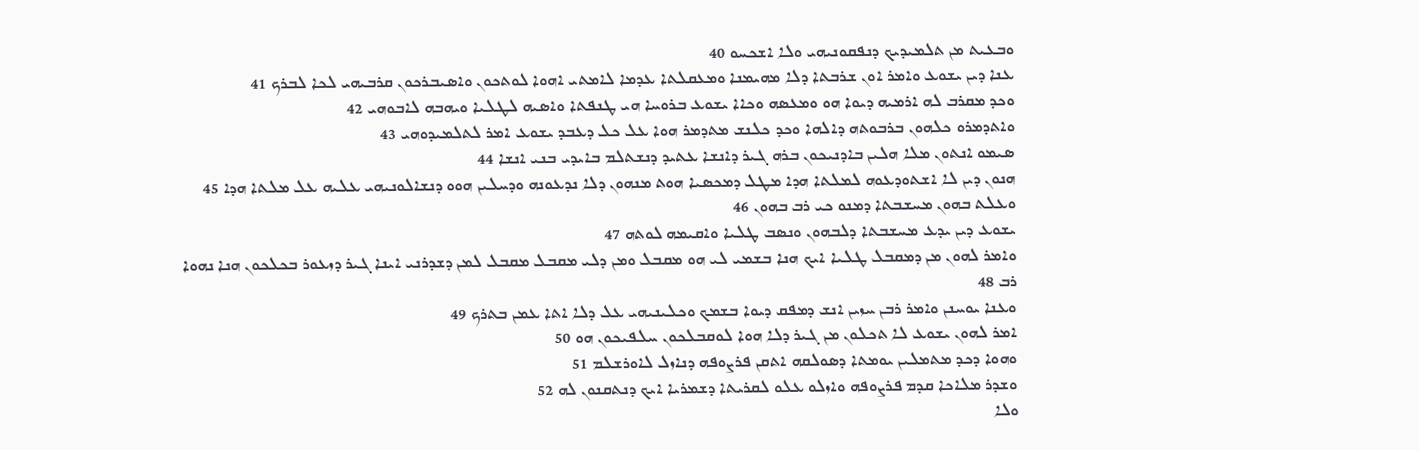ܘܒܥܝܬ ܡܢ ܬܠܡܝܕܝܟ ܕܢܦܩܘܢܝܗܝ ܘܠܐ ܐܫܟܚܘ 40
ܥܢܐ ܕܝܢ ܝܫܘܥ ܘܐܡܪ ܐܘܢ ܫܪܒܬܐ ܕܠܐ ܡܗܝܡܢܐ ܘܡܥܩܠܬܐ ܥܕܡܐ ܠܐܡܬܝ ܐܗܘܐ ܠܘܬܟܘܢ ܘܐܤܝܒܪܟܘܢ ܩܪܒܝܗܝ ܠܟܐ ܠܒܪܟ 41
ܘܟܕ ܡܩܪܒ ܠܗ ܐܪܡܝܗ ܕܝܘܐ ܗܘ ܘܡܥܤܗ ܘܟܐܐ ܝܫܘܥ ܒܪܘܚܐ ܗܝ ܛܢܦܬܐ ܘܐܤܝܗ ܠܛܠܝܐ ܘܝܗܒܗ ܠܐܒܘܗܝ 42
ܘܐܬܕܡܪܘ ܟܠܗܘܢ ܒܪܒܘܬܗ ܕܐܠܗܐ ܘܟܕ ܟܠܢܫ ܡܬܕܡܪ ܗܘܐ ܥܠ ܟܠ ܕܥܒܕ ܝܫܘܥ ܐܡܪ ܠܬܠܡܝܕܘܗܝ 43
ܤܝܡܘ ܐܢܬܘܢ ܡܠܐ ܗܠܝܢ ܒܐܕܢܝܟܘܢ ܒܪܗ ܓܝܪ ܕܐܢܫܐ ܥܬܝܕ ܕܢܫܬܠܡ ܒܐܝܕܝ ܒܢܝ ܐܢܫܐ 44
ܗܢܘܢ ܕܝܢ ܠܐ ܐܫܬܘܕܥܘܗ ܠܡܠܬܐ ܗܕܐ ܡܛܠ ܕܡܟܤܝܐ ܗܘܬ ܡܢܗܘܢ ܕܠܐ ܢܕܥܘܢܗ ܘܕܚܠܝܢ ܗܘܘ ܕܢܫܐܠܘܢܝܗܝ ܥܠܝܗ ܥܠ ܡܠܬܐ ܗܕܐ 45
ܘܥܠܬ ܒܗܘܢ ܡܚܫܒܬܐ ܕܡܢܘ ܟܝ ܪܒ ܒܗܘܢ 46
ܝܫܘܥ ܕܝܢ ܝܕܥ ܡܚܫܒܬܐ ܕܠܒܗܘܢ ܘܢܤܒ ܛܠܝܐ ܘܐܩܝܡܗ ܠܘܬܗ 47
ܘܐܡܪ ܠܗܘܢ ܡܢ ܕܡܩܒܠ ܛܠܝܐ ܐܝܟ ܗܢܐ ܒܫܡܝ ܠܝ ܗܘ ܡܩܒܠ ܘܡܢ ܕܠܝ ܡܩܒܠ ܡܩܒܠ ܠܡܢ ܕܫܕܪܢܝ ܐܝܢܐ ܓܝܪ ܕܙܥܘܪ ܒܟܠܟܘܢ ܗܢܐ ܢܗܘܐ ܪܒ 48
ܘܥܢܐ ܝܘܚܢܢ ܘܐܡܪ ܪܒܢ ܚܙܝܢ ܐܢܫ ܕܡܦܩ ܕܝܘܐ ܒܫܡܟ ܘܟܠܝܢܝܗܝ ܥܠ ܕܠܐ ܐܬܐ ܥܡܢ ܒܬܪܟ 49
ܐܡܪ ܠܗܘܢ ܝܫܘܥ ܠܐ ܬܟܠܘܢ ܡܢ ܓܝܪ ܕܠܐ ܗܘܐ ܠܘܩܒܠܟܘܢ ܚܠܦܝܟܘܢ ܗܘ 50
ܘܗܘܐ ܕܟܕ ܡܬܡܠܝܢ ܝܘܡܬܐ ܕܤܘܠܩܗ ܐܬܩܢ ܦܪܨܘܦܗ ܕܢܐܙܠ ܠܐܘܪܫܠܡ 51
ܘܫܕܪ ܡܠܐܟܐ ܩܕܡ ܦܪܨܘܦܗ ܘܐܙܠܘ ܥܠܘ ܠܩܪܝܬܐ ܕܫܡܪܝܐ ܐܝܟ ܕܢܬܩܢܘܢ ܠܗ 52
ܘܠܐ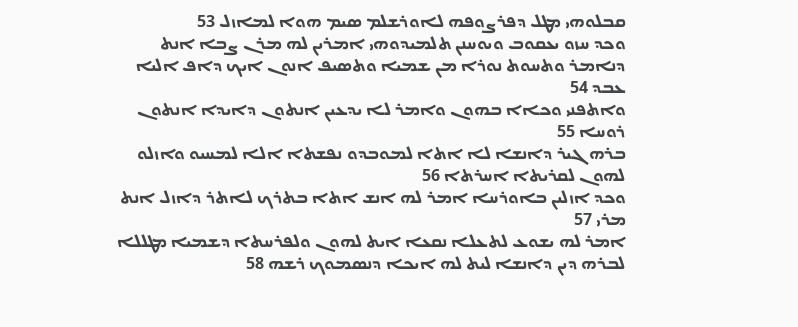ܩܒܠܘܗܝ ܡܛܠ ܕܦܪܨܘܦܗ ܠܐܘܪܫܠܡ ܤܝܡ ܗܘܐ ܠܡܐܙܠ 53
ܘܟܕ ܚܙܘ ܝܥܩܘܒ ܘܝܘܚܢܢ ܬܠܡܝܕܘܗܝ ܐܡܪܝܢ ܠܗ ܡܪܢ ܨܒܐ ܐܢܬ ܕܢܐܡܪ ܘܬܚܘܬ ܢܘܪܐ ܡܢ ܫܡܝܐ ܘܬܤܝܦ ܐܢܘܢ ܐܝܟ ܕܐܦ ܐܠܝܐ ܥܒܕ 54
ܘܐܬܦܢܝ ܘܟܐܐ ܒܗܘܢ ܘܐܡܪ ܠܐ ܝܕܥܝܢ ܐܢܬܘܢ ܕܐܝܕܐ ܐܢܬܘܢ ܪܘܚܐ 55
ܒܪܗ ܓܝܪ ܕܐܢܫܐ ܠܐ ܐܬܐ ܠܡܘܒܕܘ ܢܦܫܬܐ ܐܠܐ ܠܡܚܝܘ ܘܐܙܠܘ ܠܗܘܢ ܠܩܪܝܬܐ ܐܚܪܬܐ 56
ܘܟܕ ܐܙܠܝܢ ܒܐܘܪܚܐ ܐܡܪ ܠܗ ܐܢܫ ܐܬܐ ܒܬܪܟ ܠܐܬܪ ܕܐܙܠ ܐܢܬ ܡܪܝ 57
ܐܡܪ ܠܗ ܝܫܘܥ ܠܬܥܠܐ ܢܩܥܐ ܐܝܬ ܠܗܘܢ ܘܠܦܪܚܬܐ ܕܫܡܝܐ ܡܛܠܠܐ ܠܒܪܗ ܕܝܢ ܕܐܢܫܐ ܠܝܬ ܠܗ ܐܝܟܐ ܕܢܤܡܘܟ ܪܫܗ 58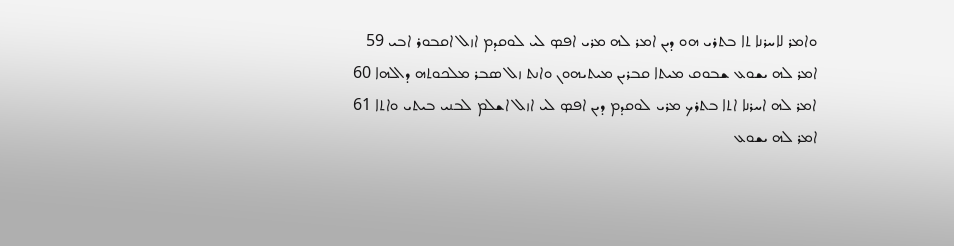ܘܐܡܪ ܠܐܚܪܢܐ ܬܐ ܒܬܪܝ ܗܘ ܕܝܢ ܐܡܪ ܠܗ ܡܪܝ ܐܦܤ ܠܝ ܠܘܩܕܡ ܐܙܠ ܐܩܒܘܪ ܐܒܝ 59
ܐܡܪ ܠܗ ܝܫܘܥ ܫܒܘܩ ܡܝܬܐ ܩܒܪܝܢ ܡܝܬܝܗܘܢ ܘܐܢܬ ܙܠ ܤܒܪ ܡܠܟܘܬܗ ܕܐܠܗܐ 60
ܐܡܪ ܠܗ ܐܚܪܢܐ ܐܬܐ ܒܬܪܟ ܡܪܝ ܠܘܩܕܡ ܕܝܢ ܐܦܤ ܠܝ ܐܙܠ ܐܫܠܡ ܠܒܢܝ ܒܝܬܝ ܘܐܬܐ 61
ܐܡܪ ܠܗ ܝܫܘܥ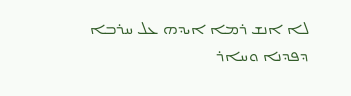ܠܐ ܐܢܫ ܪܡܐ ܐܝܕܗ ܥܠ ܚܪܒܐ ܕܦܕܢܐ ܘܚܐܪ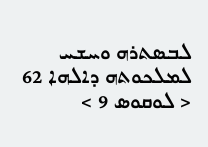ܠܒܤܬܪܗ ܘܚܫܚ ܠܡܠܟܘܬܗ ܕܐܠܗܐ 62
< ܠܘܩܘܣ 9 >